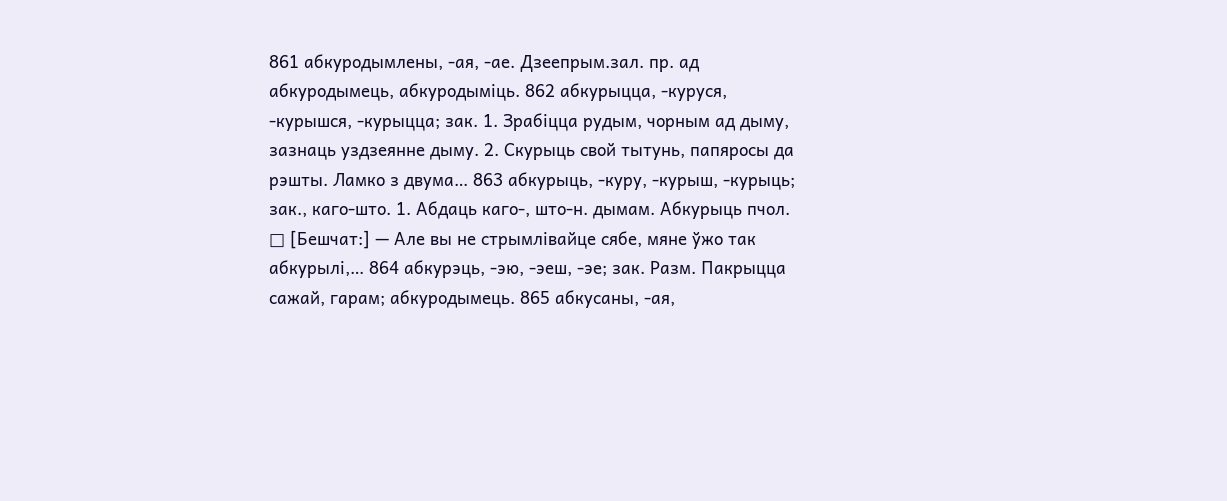861 абкуродымлены, -ая, -ае. Дзеепрым.зал. пр. ад абкуродымець, абкуродыміць. 862 абкурыцца, -куруся, -курышся, -курыцца; зак. 1. Зрабіцца рудым, чорным ад дыму, зазнаць уздзеянне дыму. 2. Скурыць свой тытунь, папяросы да рэшты. Ламко з двума… 863 абкурыць, -куру, -курыш, -курыць; зак., каго-што. 1. Абдаць каго-, што-н. дымам. Абкурыць пчол. □ [Бешчат:] — Але вы не стрымлівайце сябе, мяне ўжо так абкурылі,… 864 абкурэць, -эю, -эеш, -эе; зак. Разм. Пакрыцца сажай, гарам; абкуродымець. 865 абкусаны, -ая,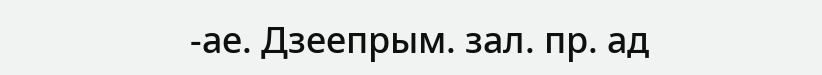-ае. Дзеепрым. зал. пр. ад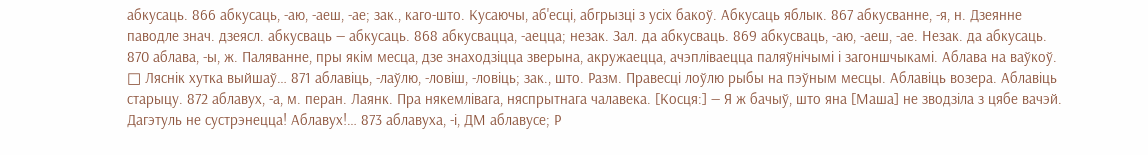абкусаць. 866 абкусаць, -аю, -аеш, -ае; зак., каго-што. Кусаючы, аб'есці, абгрызці з усіх бакоў. Абкусаць яблык. 867 абкусванне, -я, н. Дзеянне паводле знач. дзеясл. абкусваць — абкусаць. 868 абкусвацца, -аецца; незак. Зал. да абкусваць. 869 абкусваць, -аю, -аеш, -ае. Незак. да абкусаць. 870 аблава, -ы, ж. Паляванне, пры якім месца, дзе знаходзіцца зверына, акружаецца, ачэпліваецца паляўнічымі і загоншчыкамі. Аблава на ваўкоў. □ Ляснік хутка выйшаў… 871 аблавіць, -лаўлю, -ловіш, -ловіць; зак., што. Разм. Правесці лоўлю рыбы на пэўным месцы. Аблавіць возера. Аблавіць старыцу. 872 аблавух, -а, м. перан. Лаянк. Пра някемлівага, няспрытнага чалавека. [Косця:] — Я ж бачыў, што яна [Маша] не зводзіла з цябе вачэй. Дагэтуль не сустрэнецца! Аблавух!… 873 аблавуха, -і, ДМ аблавусе; Р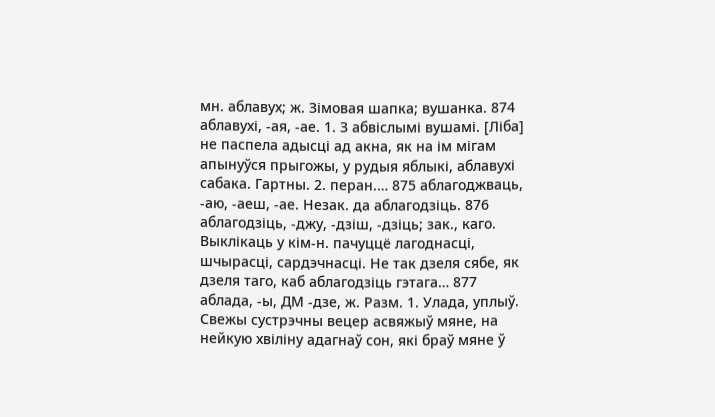мн. аблавух; ж. Зімовая шапка; вушанка. 874 аблавухі, -ая, -ае. 1. З абвіслымі вушамі. [Ліба] не паспела адысці ад акна, як на ім мігам апынуўся прыгожы, у рудыя яблыкі, аблавухі сабака. Гартны. 2. перан.… 875 аблагоджваць, -аю, -аеш, -ае. Незак. да аблагодзіць. 876 аблагодзіць, -джу, -дзіш, -дзіць; зак., каго. Выклікаць у кім-н. пачуццё лагоднасці, шчырасці, сардэчнасці. Не так дзеля сябе, як дзеля таго, каб аблагодзіць гэтага… 877 аблада, -ы, ДМ -дзе, ж. Разм. 1. Улада, уплыў. Свежы сустрэчны вецер асвяжыў мяне, на нейкую хвіліну адагнаў сон, які браў мяне ў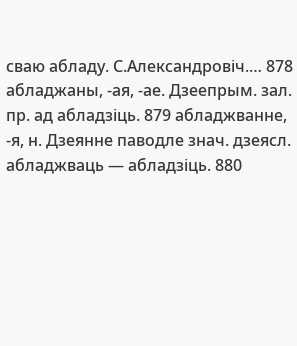сваю абладу. С.Александровіч.… 878 абладжаны, -ая, -ае. Дзеепрым. зал. пр. ад абладзіць. 879 абладжванне, -я, н. Дзеянне паводле знач. дзеясл. абладжваць — абладзіць. 880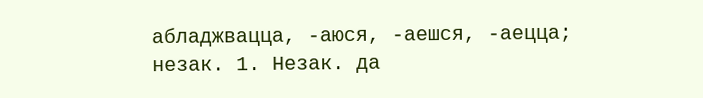абладжвацца, -аюся, -аешся, -аецца; незак. 1. Незак. да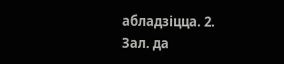абладзіцца. 2. Зал. да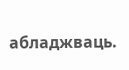абладжваць.